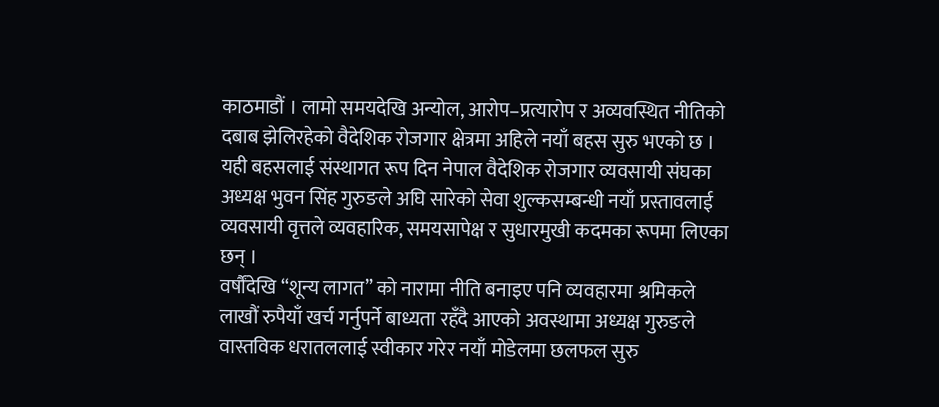काठमाडौं । लामो समयदेखि अन्योल, आरोप–प्रत्यारोप र अव्यवस्थित नीतिको दबाब झेलिरहेको वैदेशिक रोजगार क्षेत्रमा अहिले नयाँ बहस सुरु भएको छ । यही बहसलाई संस्थागत रूप दिन नेपाल वैदेशिक रोजगार व्यवसायी संघका अध्यक्ष भुवन सिंह गुरुङले अघि सारेको सेवा शुल्कसम्बन्धी नयाँ प्रस्तावलाई व्यवसायी वृत्तले व्यवहारिक, समयसापेक्ष र सुधारमुखी कदमका रूपमा लिएका छन् ।
वर्षौंदेखि “शून्य लागत” को नारामा नीति बनाइए पनि व्यवहारमा श्रमिकले लाखौं रुपैयाँ खर्च गर्नुपर्ने बाध्यता रहँदै आएको अवस्थामा अध्यक्ष गुरुङले वास्तविक धरातललाई स्वीकार गरेर नयाँ मोडेलमा छलफल सुरु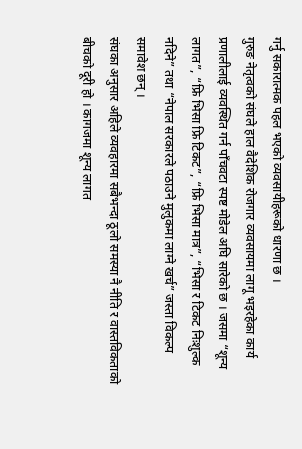गर्नु सकारात्मक पहल भएको व्यवसायीहरूको धारणा छ ।
गुरुङ नेतृत्वको संघले हाल वैदेशिक रोजगार व्यवसायमा लागू भइरहेका कार्य प्रणालीलाई व्यवस्थित गर्न पाँचवटा स्पष्ट मोडेल अघि सारेको छ । जसमा “शून्य लागत”, “फ्रि भिसा फ्रि टिकट”, “फ्रि भिसा मात्र”, “भिसा र टिकट निःशुल्क नदिने” तथा “नेपाल सरकारले पठाउने मुलुकमा लाग्ने खर्च” जस्ता विकल्प समावेश छन् ।
संघका अनुसार अहिले व्यवहारमा सबैभन्दा ठूलो समस्या नै नीति र वास्तविकताको बीचको दूरी हो । कागजमा शून्य लागत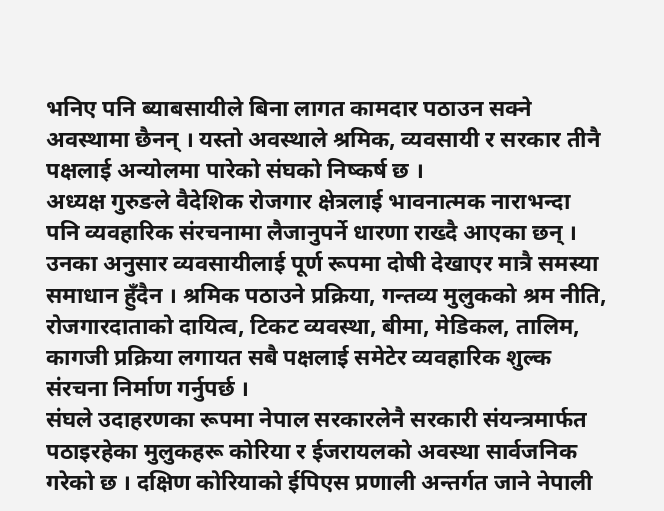भनिए पनि ब्याबसायीले बिना लागत कामदार पठाउन सक्ने अवस्थामा छैनन् । यस्तो अवस्थाले श्रमिक, व्यवसायी र सरकार तीनै पक्षलाई अन्योलमा पारेको संघको निष्कर्ष छ ।
अध्यक्ष गुरुङले वैदेशिक रोजगार क्षेत्रलाई भावनात्मक नाराभन्दा पनि व्यवहारिक संरचनामा लैजानुपर्ने धारणा राख्दै आएका छन् । उनका अनुसार व्यवसायीलाई पूर्ण रूपमा दोषी देखाएर मात्रै समस्या समाधान हुँदैन । श्रमिक पठाउने प्रक्रिया, गन्तव्य मुलुकको श्रम नीति, रोजगारदाताको दायित्व, टिकट व्यवस्था, बीमा, मेडिकल, तालिम, कागजी प्रक्रिया लगायत सबै पक्षलाई समेटेर व्यवहारिक शुल्क संरचना निर्माण गर्नुपर्छ ।
संघले उदाहरणका रूपमा नेपाल सरकारलेनै सरकारी संयन्त्रमार्फत पठाइरहेका मुलुकहरू कोरिया र ईजरायलको अवस्था सार्वजनिक गरेको छ । दक्षिण कोरियाको ईपिएस प्रणाली अन्तर्गत जाने नेपाली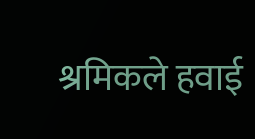श्रमिकले हवाई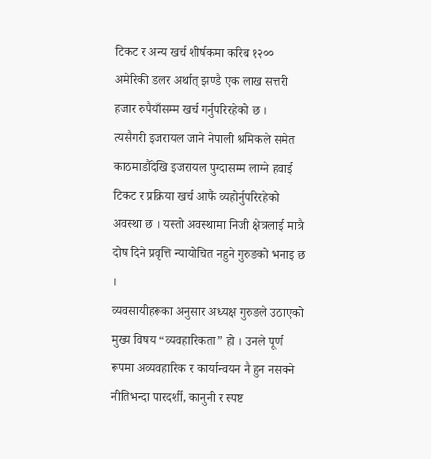टिकट र अन्य खर्च शीर्षकमा करिब १२०० अमेरिकी डलर अर्थात् झण्डै एक लाख सत्तरी हजार रुपैयाँसम्म खर्च गर्नुपरिरहेको छ ।
त्यसैगरी इजरायल जाने नेपाली श्रमिकले समेत काठमाडौंदेखि इजरायल पुग्दासम्म लाग्ने हवाई टिकट र प्रक्रिया खर्च आफैं व्यहोर्नुपरिरहेको अवस्था छ । यस्तो अवस्थामा निजी क्षेत्रलाई मात्रै दोष दिने प्रवृत्ति न्यायोचित नहुने गुरुङको भनाइ छ ।
व्यवसायीहरूका अनुसार अध्यक्ष गुरुङले उठाएको मुख्य विषय “व्यवहारिकता” हो । उनले पूर्ण रूपमा अव्यवहारिक र कार्यान्वयन नै हुन नसक्ने नीतिभन्दा पारदर्शी, कानुनी र स्पष्ट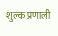शुल्क प्रणाली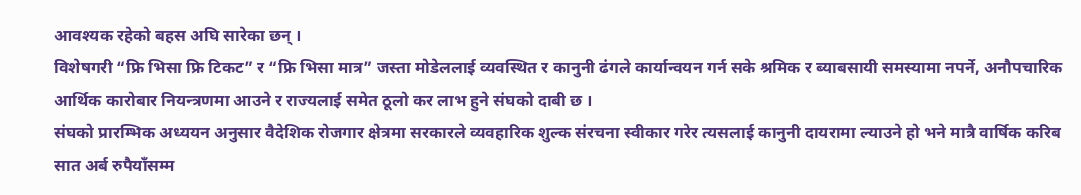आवश्यक रहेको बहस अघि सारेका छन् ।
विशेषगरी “फ्रि भिसा फ्रि टिकट” र “फ्रि भिसा मात्र” जस्ता मोडेललाई व्यवस्थित र कानुनी ढंगले कार्यान्वयन गर्न सके श्रमिक र ब्याबसायी समस्यामा नपर्ने, अनौपचारिक आर्थिक कारोबार नियन्त्रणमा आउने र राज्यलाई समेत ठूलो कर लाभ हुने संघको दाबी छ ।
संघको प्रारम्भिक अध्ययन अनुसार वैदेशिक रोजगार क्षेत्रमा सरकारले व्यवहारिक शुल्क संरचना स्वीकार गरेर त्यसलाई कानुनी दायरामा ल्याउने हो भने मात्रै वार्षिक करिब सात अर्ब रुपैयाँसम्म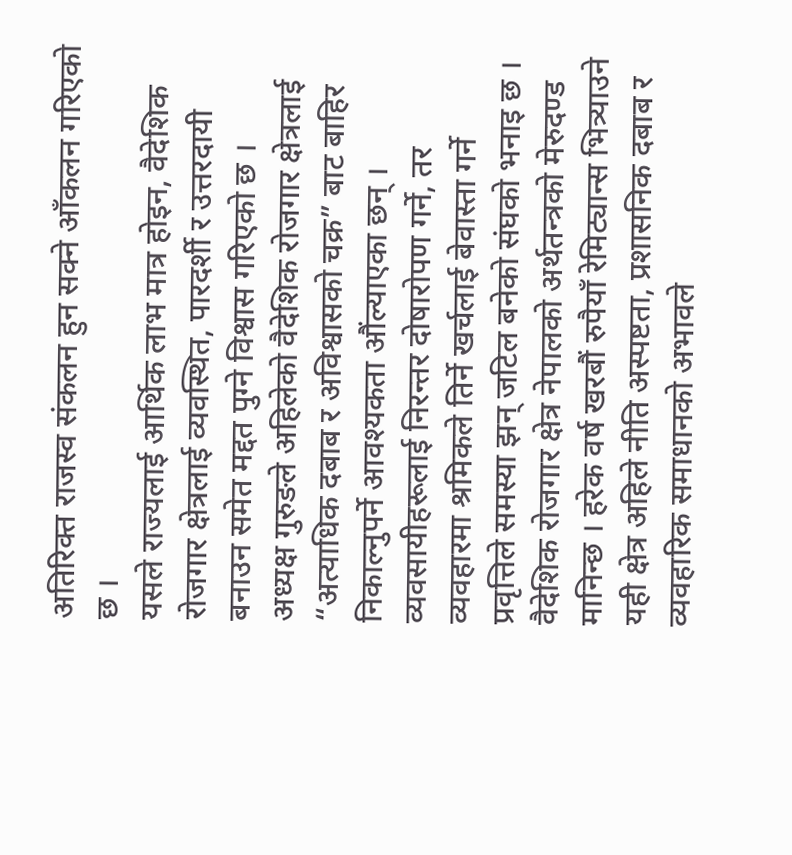अतिरिक्त राजस्व संकलन हुन सक्ने आँकलन गरिएको छ ।
यसले राज्यलाई आर्थिक लाभ मात्र होइन, वैदेशिक रोजगार क्षेत्रलाई व्यवस्थित, पारदर्शी र उत्तरदायी बनाउन समेत मद्दत पुग्ने विश्वास गरिएको छ ।
अध्यक्ष गुरुङले अहिलेको वैदेशिक रोजगार क्षेत्रलाई “अत्याधिक दबाब र अविश्वासको चक्र” बाट बाहिर निकाल्नुपर्ने आवश्यकता औंल्याएका छन् । व्यवसायीहरूलाई निरन्तर दोषारोपण गर्ने, तर व्यवहारमा श्रमिकले तिर्ने खर्चलाई बेवास्ता गर्ने प्रवृत्तिले समस्या झन् जटिल बनेको संघको भनाइ छ ।
वैदेशिक रोजगार क्षेत्र नेपालको अर्थतन्त्रको मेरुदण्ड मानिन्छ । हरेक वर्ष खरबौं रुपैयाँ रेमिट्यान्स भित्र्याउने यही क्षेत्र अहिले नीति अस्पष्टता, प्रशासनिक दबाब र व्यवहारिक समाधानको अभावले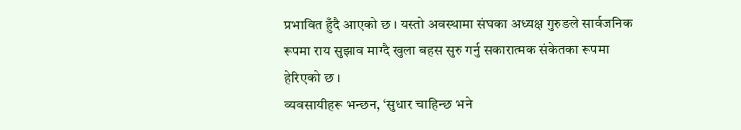प्रभावित हुँदै आएको छ । यस्तो अवस्थामा संघका अध्यक्ष गुरुङले सार्वजनिक रूपमा राय सुझाव माग्दै खुला बहस सुरु गर्नु सकारात्मक संकेतका रूपमा हेरिएको छ ।
व्यवसायीहरू भन्छन, ‘सुधार चाहिन्छ भने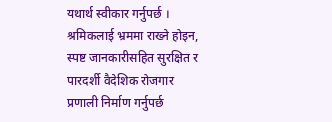यथार्थ स्वीकार गर्नुपर्छ । श्रमिकलाई भ्रममा राख्ने होइन, स्पष्ट जानकारीसहित सुरक्षित र पारदर्शी वैदेशिक रोजगार प्रणाली निर्माण गर्नुपर्छ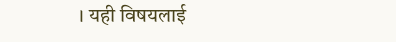। यही विषयलाई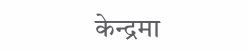केन्द्रमा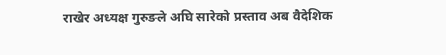राखेर अध्यक्ष गुरुङले अघि सारेको प्रस्ताव अब वैदेशिक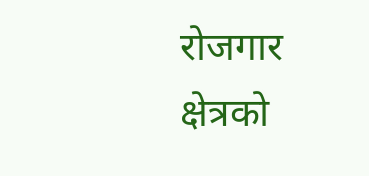रोजगार क्षेत्रको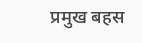प्रमुख बहस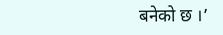बनेको छ ।’